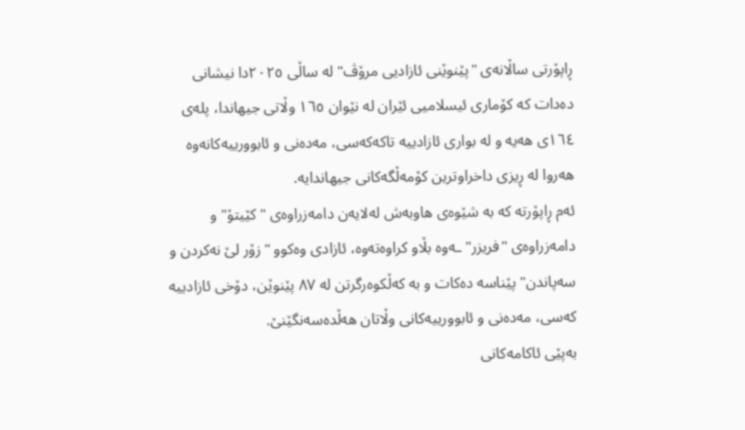ڕاپۆرتی ساڵانەی "پێنوێنی ئازادیی مرۆڤ" لە ساڵی ٢٠٢٥دا نیشانی دەدات کە کۆماری ئیسلامیی ئێران لە نێوان ١٦٥ وڵاتی جیهاندا، پلەی ١٦٤ی هەیە و لە بواری ئازادییە تاکەکەسی، مەدەنی و ئابوورییەکانەوە هەروا لە ڕیزی داخراوترین کۆمەڵگەکانی جیهاندایە.
ئەم ڕاپۆرتە کە بە شێوەی هاوبەش لەلایەن دامەزراوەی "کێیتۆ" و دامەزراوەی "فریزر"ـەوە بڵاو کراوەتەوە، ئازادی وەکوو "زۆر لێ نەکردن و سەپاندن" پێناسە دەکات و بە کەڵکوەرگرتن لە ٨٧ پێنوێن، دۆخی ئازادییە کەسی، مەدەنی و ئابوورییەکانی وڵاتان هەڵدەسەنگێنێ.
بەپێی ئاکامەکانی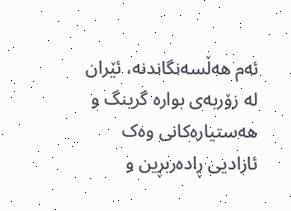ئەم هەڵسەنگاندنە، ئێران لە زۆربەی بوارە گرینگ و هەستیارەکانی وەک ئازادیی ڕادەربڕین و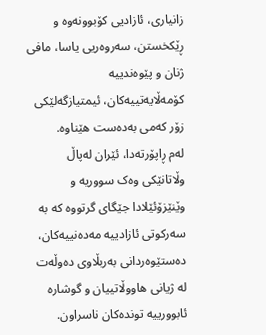زانیاری، ئازادیی کۆبوونەوە و ڕێکخستن، سەروەریی یاسا، مافی ژنان و پێوەندییە کۆمەڵایەتییەکان، ئیمتیازگەلێکی زۆر کەمی بەدەست هێناوە.
لەم ڕاپۆرتەدا، ئێران لەپاڵ وڵاتانێکی وەک سووریە و وێنێزۆئێلادا جێگای گرتووە کە بە سەرکوتی ئازادییە مەدەنییەکان، دەستێوەردانی بەربڵاوی دەوڵەت لە ژیانی هاووڵاتییان و گوشارە ئابوورییە توندەکان ناسراون.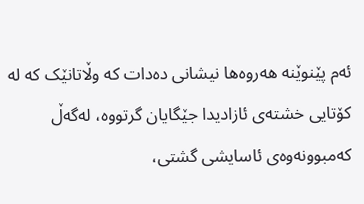ئەم پێنوێنە هەروەها نیشانی دەدات کە وڵاتانێک کە لە کۆتایی خشتەی ئازادیدا جێگایان گرتووە، لەگەڵ کەمبوونەوەی ئاسایشی گشتی،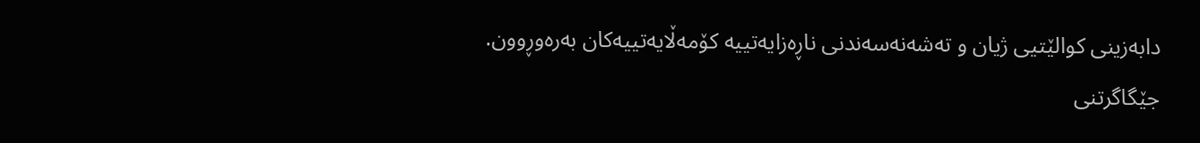دابەزینی کوالێتیی ژیان و تەشەنەسەندنی ناڕەزایەتییە کۆمەڵایەتییەکان بەرەوڕوون.
جێگاگرتنی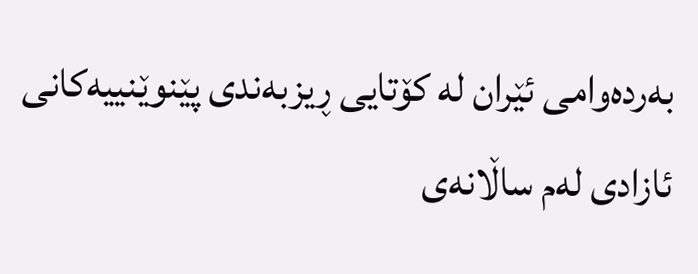بەردەوامی ئێران لە کۆتایی ڕیزبەندی پێنوێنییەکانی ئازادی لەم ساڵانەی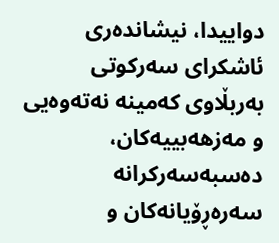دواییدا، نیشاندەری ئاشکرای سەرکوتی بەربڵاوی کەمینە نەتەوەیی و مەزهەبییەکان، دەسبەسەرکرانە سەرەڕۆیانەکان و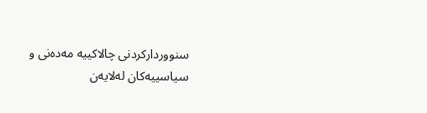سنووردارکردنی چالاکییە مەدەنی و سیاسییەکان لەلایەن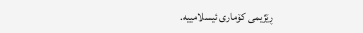ڕێژیمی کۆماری ئیسلامییە.